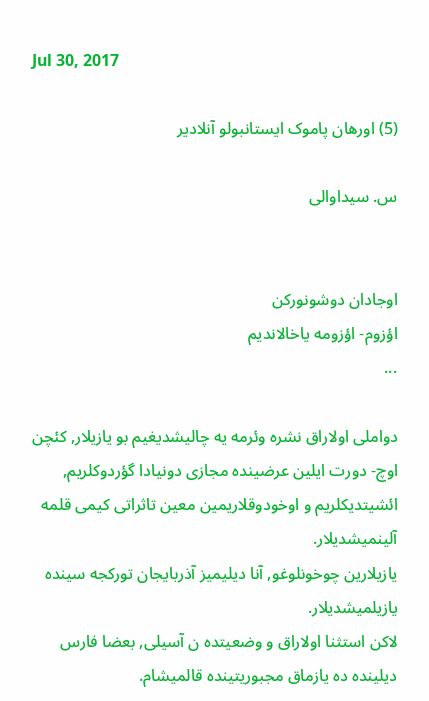Jul 30, 2017

(5) اورهان پاموک ایستانبولو آنلادیر

س. سیداوالی


اوجادان دوشونورکن
اؤزوم- اؤزومه یاخالاندیم
...

دواملی اولاراق نشره وئرمه یه چالیشدیغیم بو یازیلار, کئچن اوچ- دورت ایلین عرضینده مجازی دونیادا گؤردوکلریم, ائشیتدیکلریم و اوخودوقلاریمین معین تاثراتی کیمی قلمه آلینمیشدیلار.
یازیلارین چوخونلوغو, آنا دیلیمیز آذربایجان تورکجه سینده یازیلمیشدیلار.
لاکن استثنا اولاراق و وضعیتده ن آسیلی, بعضا فارس دیلینده ده یازماق مجبوریتینده قالمیشام.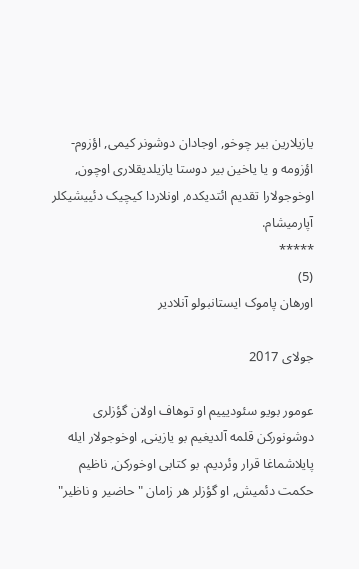یازیلارین بیر چوخو, اوجادان دوشونر کیمی, اؤزوم- اؤزومه و یا یاخین بیر دوستا یازیلدیقلاری اوچون, اوخوجولارا تقدیم ائتدیکده, اونلاردا کیچیک دئییشیکلر آپارمیشام.
*****
(5)
اورهان پاموک ایستانبولو آنلادیر

جولای 2017

عومور بویو سئودیییم او توهاف اولان گؤزلری دوشونورکن قلمه آلدیغیم بو یازینی, اوخوجولار ایله پایلاشماغا قرار وئردیم. بو کتابی اوخورکن, ناظیم حکمت دئمیش, او گؤزلر هر زامان "حاضیر و ناظیر"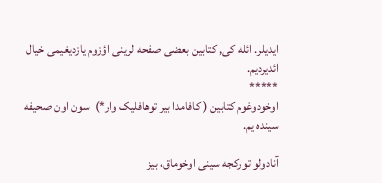ایدیلر. ائله کی, کتابین بعضی صفحه لرینی اؤزوم یازدیغیمی خیال ائدیردیم.
*****
اوخودوغوم کتابین ( کافامدا بیر توهافلیک وار*)  سون اون صحیفه سینده یم.

آنادولو تورکجه سینی اوخوماق، بیز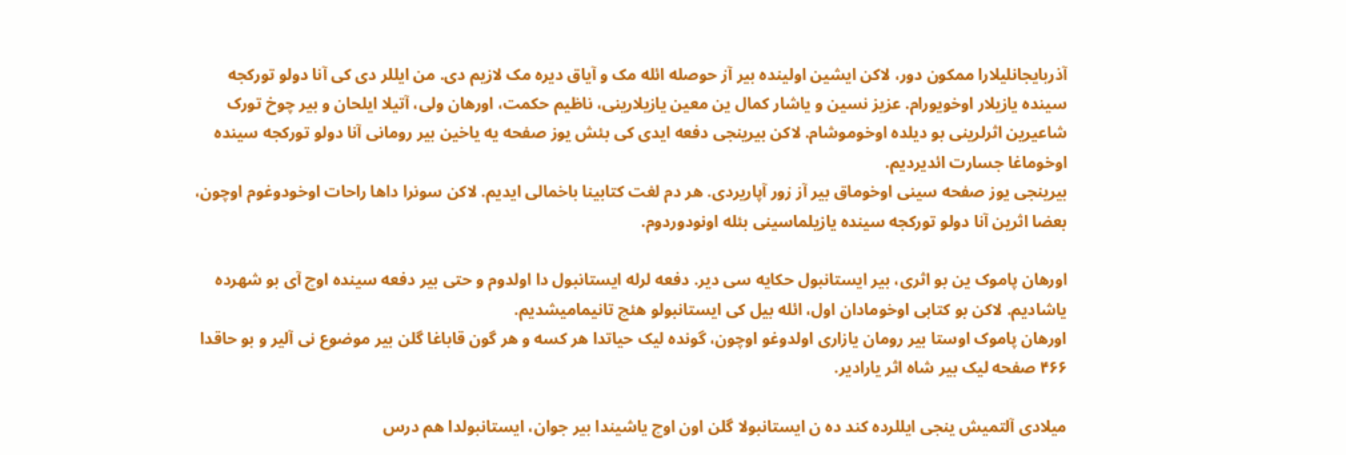آذربایجانلیلارا ممکون دور، لاکن ایشین اولینده بیر آز حوصله ائله مک و آیاق دیره مک لازیم دی. من ایللر دی کی آنا دولو تورکجه سینده یازیلار اوخویورام. عزیز نسین و یاشار کمال ین معین یازیلارینی، ناظیم‌ حکمت، اورهان ولی، آتیلا ایلحان و بیر چوخ تورک شاعیرین اثرلرینی بو دیلده اوخوموشام. لاکن بیرینجی دفعه ایدی کی بئش یوز صفحه یه یاخین بیر رومانی آنا دولو تورکجه سینده اوخوماغا جسارت ائدیردیم.
بیرینجی یوز صفحه سینی اوخوماق بیر آز زور آپاریردی. هر دم لغت کتابینا باخمالی ایدیم. لاکن سونرا داها راحات اوخودوغوم اوچون، بعضا اثرین آنا دولو تورکجه سینده یازیلماسینی بئله اونودوردوم.

اورهان پاموک ین بو اثری، بیر ایستانبول حکایه سی دیر. دفعه لرله ایستانبول دا اولدوم و حتی بیر دفعه سینده اوچ آی بو شهرده یاشادیم. لاکن بو کتابی اوخومادان اول، ائله بیل کی ایستانبولو هئچ تانیمامیشدیم.
اورهان پاموک اوستا بیر رومان یازاری اولدوغو اوچون، گونده لیک حیاتدا هر کسه و هر گون قاباغا گلن بیر موضوع نی آلیر و بو حاقدا ۴۶۶ صفحه لیک بیر شاه اثر یارادیر.

میلادی آلتمیش ینجی ایللرده کند ده ن ایستانبولا گلن اون اوچ یاشیندا بیر جوان، ایستانبولدا هم درس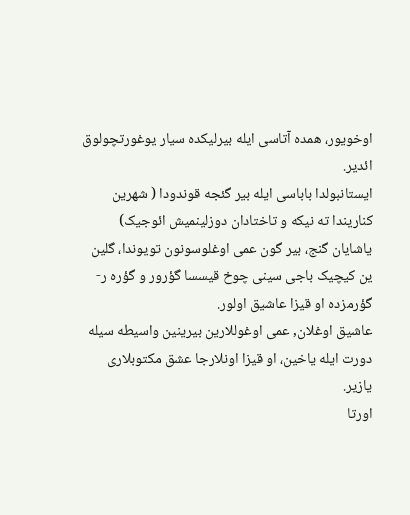اوخویور، همده آتاسی ایله بیرلیکده سیار یوغورتچولوق ائدیر.
ایستانبولدا باباسی ایله بیر گئجه قوندودا ( شهرین کناریندا ته نیکه و تاختادان دوزلینمیش ائوجیک) یاشایان گنج، بیر گون عمی اوغلوسونون تویوندا، گلین ین کیچیک باجی سینی چوخ قیسسا گؤرور و گؤره ر- گؤرمزده او قیزا عاشیق اولور.
عاشیق اوغلان, عمی اوغوللارین بیرینین واسیطه سیله دورت ایله یاخین، او قیزا اونلارجا عشق مکتوبلاری یازیر.
اورتا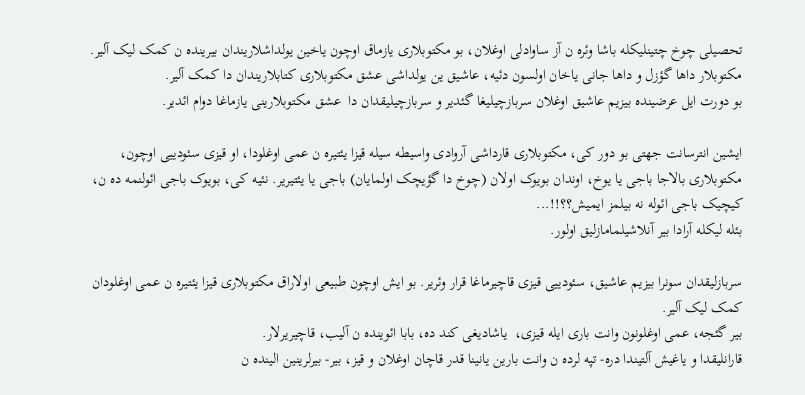تحصیلی چوخ چتینلیکله باشا وئره ن آز ساوادلی اوغلان، بو مکتوبلاری یازماق اوچون یاخین یولداشلاریندان بیرینده ن کمک لیک آلیر. مکتوبلار داها گؤزل و داها جانی یاخان اولسون دئیه، عاشیق ین یولداشی عشق مکتوبلاری کتابلاریندان دا کمک آلیر.
بو دورت ایل عرضینده بیزیم عاشیق اوغلان سربازچیلیغا گئدیر و سربازچیلیقدان دا  عشق مکتوبلارینی یازماغا دوام ائدیر.

ایشین انترسانت جهتی بو دور کی، مکتوبلاری قارداشی آروادی واسیطه سیله قیزا یئتیره ن عمی اوغلودا، او قیزی سئودییی اوچون، مکتوبلاری بالاجا باجی یا یوخ، اوندان بویوک اولان (چوخ دا گؤیچک اولمایان) باجی یا یئتیریر. نئیه کی، بویوک باجی ائولنمه ده ن، کیچیک باجی ائوله نه بیلمز ایمیش؟؟!!...
بئله لیکله آرادا بیر آنلاشیلمامازلیق اولور.

سربازلیقدان سونرا بیزیم عاشیق، سئودییی قیزی قاچیرماغا قرار وئریر. بو ایش اوچون طبیعی اولاراق مکتوبلاری قیزا یئتیره ن عمی اوغلودان کمک لیک آلیر.
بیر گئجه، عمی اوغلونون وانت باری ایله قیزی،  یاشادیغی کند ده، بابا ائوینده ن آلیب، قاچیریرلار.
قارانلیقدا و یاغیش آلتیندا دره- تپه لرده ن وانت بارین یانینا قدر قاچان اوغلان و قیز، بیر- بیرلرینین الینده ن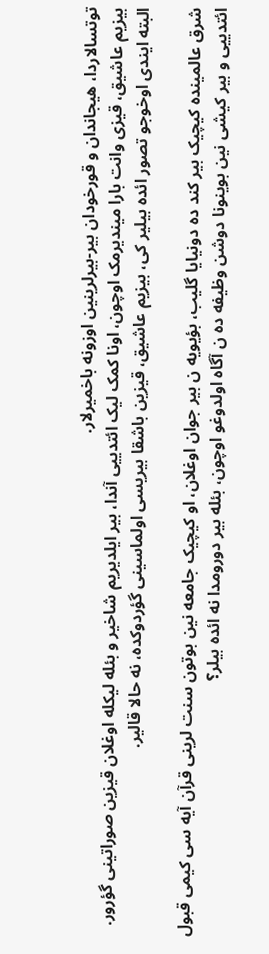توتسالاردا، هیجاندان و قورخودان بیر-بیرلرینین اوزونه باخمیرلار.
بیزیم عاشیق، قیزی وانت بارا میندیرمک اوچون، اونا کمک لیک ائتدییی آندا، بیر ایلدیریم شاخیر و بئله لیکله اوغلان قیزین صوراتینی گؤرور.
البته ایندی اوخوجو تصور ائده بیلیر کی، بیزیم عاشیق، قیزین باشقا بیریسی اولماسینی گؤردوکده، نه حالا قالیر.

شرق عالمینده کیچیک بیر کند ده دونیایا گلیب، بؤیویه ن بیر جوان اوغلان، او کیچیک جامعه نین بوتون سنت لرینی قرآن آیه سی کیمی قبول ائتدییی و بیر کیشی نین بوینونا دوشن وظیفه ده ن آگاه اولدوغو اوچون، بئله بیر دورومدا نه ائده بیلر؟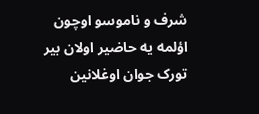شرف و ناموسو اوچون اؤلمه یه حاضیر اولان بیر تورک جوان اوغلانین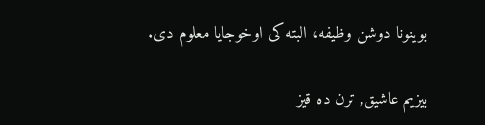بوینونا دوشن وظیفه، البته کی اوخوجایا معلوم دی.

بیزیم عاشیق, ترن ده قیز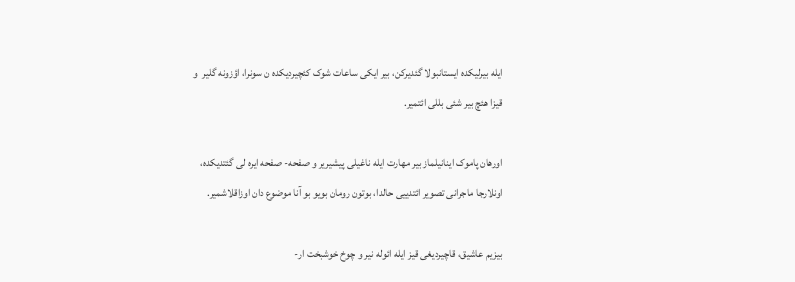ایله بیرلیکده ایستانبولا گئدیرکن، بیر ایکی ساعات شوک کئچیردیکده ن سونرا، اؤزونه گلیر  و قیزا هئچ بیر شئی بللی ائتمیر.

اورهان پاموک اینانیلماز بیر مهارت ایله ناغیلی پیشیریر و صفحه- صفحه ایره لی گئتدیکده، اونلارجا ماجرانی تصویر ائتدییی حالدا، بوتون رومان بویو بو آنا موضوع دان اوزاقلاشمیر.

بیزیم عاشیق، قاچیردیغی قیز ایله ائوله نیر و چوخ خوشبخت ار-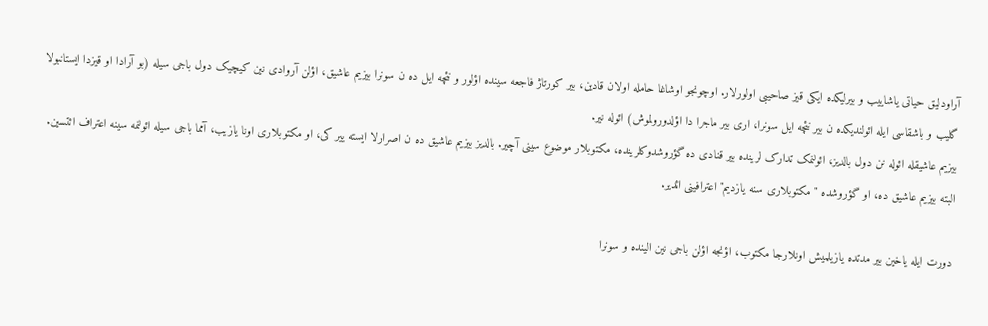آراودلیق حیاتی یاشاییب و بیرلیکده ایکی قیز صاحیبی اولورلار. اوچونجو اوشاغا حامله اولان قادین، بیر کورتاژ فاجعه سینده اؤلور و نئچه ایل ده ن سونرا بیزیم عاشیق، اؤلن آروادی نین کیچیک دول باجی سیله (بو آرادا او قیزدا ایستانبولا گلیب و باشقاسی ایله ائولندیکده ن بیر نئچه ایل سونرا، اری بیر ماجرا دا اؤلدورولموش) ائوله نیر.
بیزیم عاشیقله ائوله نن دول بالدیز، ائولنمک تدارک لرینده بیر قنادی ده گؤروشدوکلرینده، مکتوبلار موضوع سینی آچیر. بالدیز بیزیم عاشیق ده ن اصرارلا ایسته ییر کی، او مکتوبلاری اونا یازیب، آمما باجی سیله ائولنمه سینه‌ اعتراف ائتسین.
البته بیزیم عاشیق ده، او گؤروشده " مکتوبلاری سنه یازدیم" اعترافینی ائدیر.

دورت ایله یاخین بیر مدتده یازیلمیش اونلارجا مکتوب، اؤنجه اؤلن باجی نین الینده و سونرا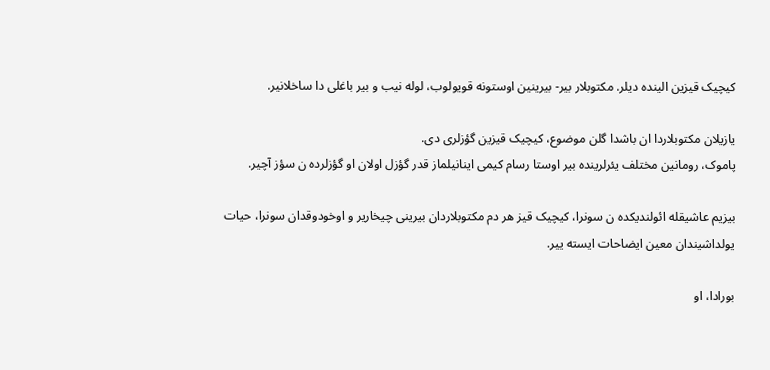کیچیک قیزین الینده دیلر. مکتوبلار بیر- بیرینین اوستونه قویولوب، لوله نیب و بیر باغلی دا ساخلانیر.

یازیلان مکتوبلاردا ان باشدا گلن ‌موضوع، کیچیک قیزین گؤزلری دی.
پاموک، رومانین مختلف یئرلرینده بیر اوستا رسام‌ کیمی اینانیلماز قدر گؤزل اولان او گؤزلرده ن سؤز آچیر.

بیزیم عاشیقله ائولندیکده ن سونرا، کیچیک قیز هر دم مکتوبلاردان بیرینی چیخاریر و اوخودوقدان سونرا، حیات یولداشیندان معین ایضاحات ایسته ییر.

بورادا، او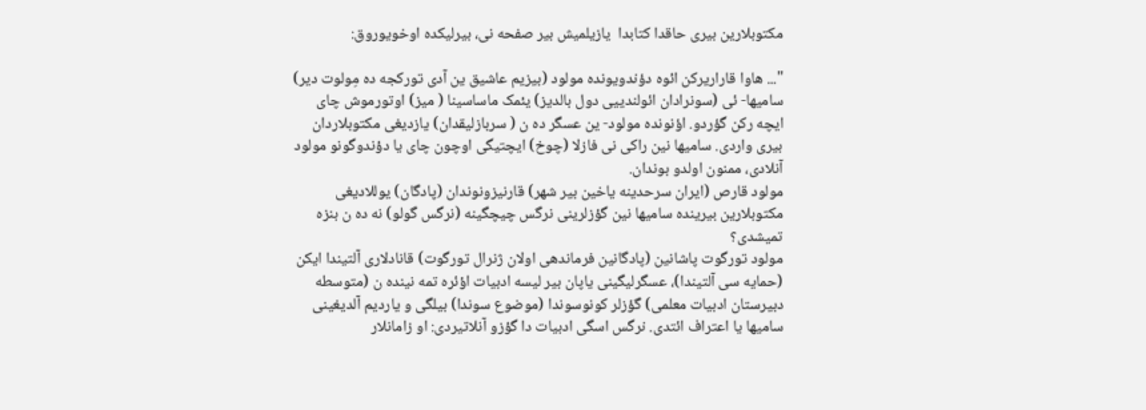مکتوبلارین بیری حاقدا کتابدا  یازیلمیش بیر صفحه نی، بیرلیکده اوخویوروق:

"... هاوا قاراریرکن ائوه دؤندویونده مولود (بیزیم عاشیق ین آدی تورکجه ده مِولوت دیر) سامیها- ئی (سونرادان ائولندییی دول بالدیز) یئمک ماساسینا ( میز) اوتورموش چای ایچه رکن گؤردو. اؤنونده مولود- ین عسگر ده ن ( سربازلیقدان) یازدیغی مکتوبلاردان بیری واردی. سامیها نین راکی نی فازلا (چوخ) ایچتیگی اوچون چای یا دؤندوگونو مولود آنلادی، ممنون اولدو بوندان.
مولود قارص (ایران سرحدینه یاخین بیر شهر) قارنیزونوندان (پادگان) یوللادیغی مکتوبلارین بیرینده سامیها نین گؤزلرینی نرگس چیچگینه (نرگس گولو) نه ده ن بنزه تمیشدی؟
مولود تورگوت پاشانین (پادگانین فرماندهی اولان ژنرال تورگوت) قانادلاری آلتیندا ایکن (حمایه سی آلتیندا)، عسگرلیگینی یاپان بیر لیسه ادبیات اؤئره تمه نینده ن (متوسطه دبیرستان ادبیات معلمی) گؤزلر کونوسوندا (موضوع سوندا) بیلگی و یاردیم آلدیغینی سامیها یا اعتراف ائتدی. نرگس اسگی ادبیات دا گؤزو آنلاتیردی: او زامانلار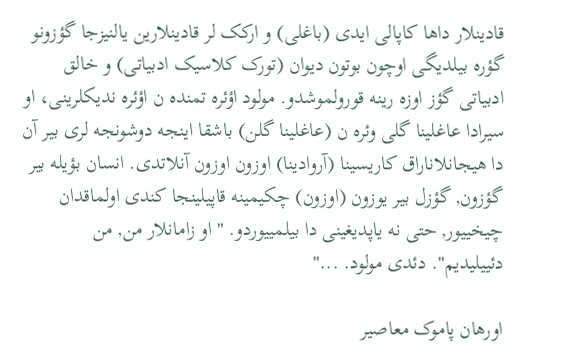قادینلار داها کاپالی ایدی (باغلی) و ارکک لر قادینلارین یالنیزجا گؤزونو گؤره بیلدیگی اوچون بوتون دیوان (تورک کلاسیک ادبیاتی) و خالق ادبیاتی گؤز اوزه رینه قورولموشدو. مولود اؤئره تمنده ن اؤئره ندیکلرینی، او سیرادا عاغلینا گلی وئره ن (عاغلینا گلن) باشقا اینجه دوشونجه لری بیر آن دا هیجانلاناراق کاریسینا (آروادینا) اوزون اوزون آنلاتدی. انسان بؤیله بیر گؤزون, گؤزل بیر یوزون (اوزون) چکیمینه قاپیلینجا کندی اولماقدان چیخییور, حتی نه یاپدیغینی دا بیلمییوردو. " او زامانلار من, من دئییلیدیم". دئدی مولود. ..."

اورهان پاموک معاصیر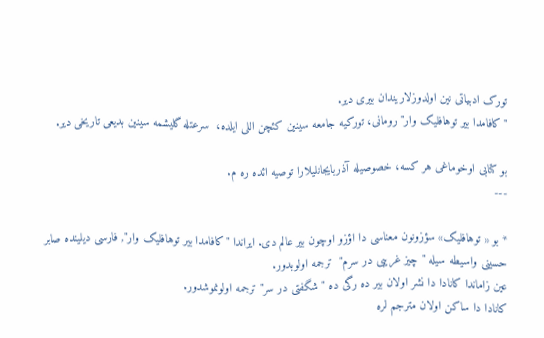تورک ادبیاتی نین اولدوزلاریندان بیری دیر.
"کافامدا بیر توهافلیک وار" رومانی، تورکیه جامعه سینین کئچن اللی ایلده،  سرعتله گلیشمه سینین بدیعی تاریخی دیر.

بو کتابی اوخوماغی هر کسه، خصوصیله آذربایجانلیلارا توصیه ائده ره م.
---

* بو « توهافلیک» سؤزونون معناسی دا اؤزو اوچون بیر عالم دی. ایراندا "کافامدا بیر توهافلیک وار", فارسی دیلینده صابر حسینی واسیطه سیله "چیز غریبی در سرم"  ترجمه اولوبدور.
عین زاماندا کانادا دا نشر اولان بیر ده رگی ده " شگفتی در سر" ترجمه اولونموشدور.
کانادا دا ساکن اولان مترجم لره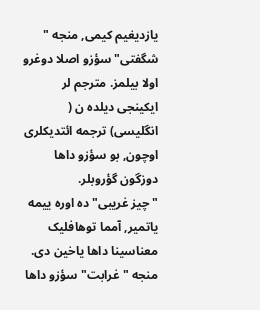یازدیغیم کیمی, منجه " شگفتی" سؤزو اصلا دوغرو اولا بیلمز. مترجم لر ایکینجی دیلده ن ( انگلیسی) ترجمه ائتدیکلری اوچون, بو سؤزو داها دوزگون گؤروبلر.
" چیز غریبی" ده اوره ییمه یاتمیر, آمما توهافلیک معناسینا داها یاخین دی. منجه " غرابت" سؤزو داها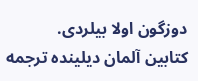دوزگون اولا بیلردی.
کتابین آلمان دیلینده ترجمه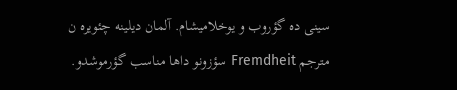سینی ده گؤروب و یوخلامیشام. آلمان دیلینه چئویره ن مترجم Fremdheit سؤزونو داها مناسب گؤرموشدو.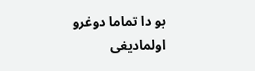بو دا تماما دوغرو اولمادیغی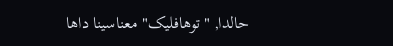حالدا, " توهافلیک" معناسینا داها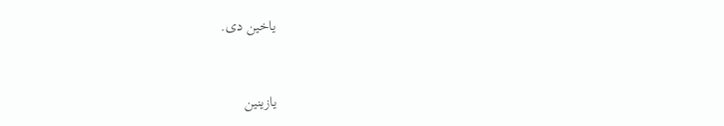یاخین دی.


یازینین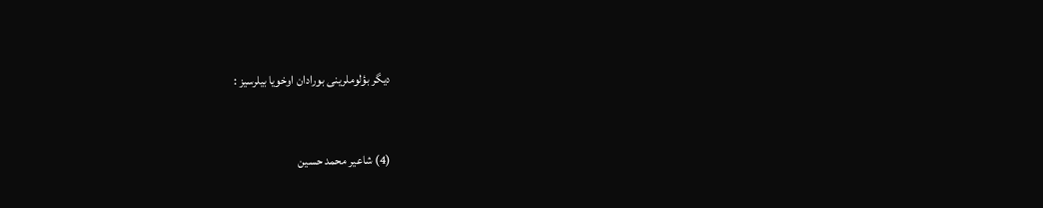دیگر بؤلوملرینی بورادان اوخویا بیلرسیز :


(4) شاعیر محمد حسین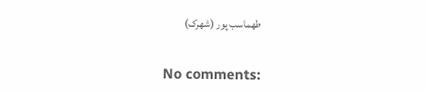طهماسب پور (شهرک)


No comments: